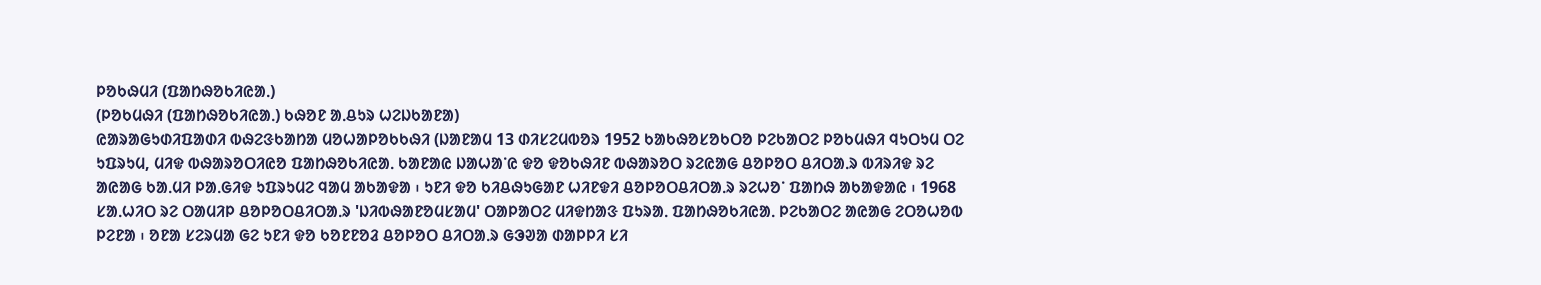ᱞᱚᱠᱷᱢᱤ (ᱯᱟᱴᱷᱚᱠᱤᱭᱟᱹ)
(ᱞᱚᱠᱢᱷᱤ (ᱯᱟᱴᱷᱚᱠᱤᱭᱟᱹ) ᱠᱷᱚᱱ ᱟᱹᱪᱩᱨ ᱦᱮᱡᱠᱟᱱᱟ)
ᱭᱟᱨᱟᱜᱩᱰᱤᱯᱟᱰᱤ ᱵᱷᱮᱝᱠᱟᱴᱟ ᱢᱚᱦᱟᱞᱚᱠᱠᱷᱤ (ᱡᱟᱱᱟᱢ 13 ᱰᱤᱥᱮᱢᱵᱚᱨ 1952 ᱠᱟᱠᱷᱚᱥᱚᱠᱛᱚ ᱞᱮᱠᱟᱛᱮ ᱞᱚᱠᱢᱷᱤ ᱧᱩᱛᱩᱢ ᱛᱮ ᱩᱯᱨᱩᱢ, ᱢᱤᱫ ᱵᱷᱟᱨᱚᱛᱤᱭᱚ ᱯᱟᱴᱷᱚᱠᱤᱭᱟᱹ ᱠᱟᱱᱟᱭ ᱡᱟᱦᱟᱸᱭ ᱫᱚ ᱫᱚᱠᱷᱤᱱ ᱵᱷᱟᱨᱚᱛ ᱨᱮᱭᱟᱜ ᱪᱚᱞᱚᱛ ᱪᱤᱛᱟᱹᱨ ᱵᱤᱨᱤᱫ ᱨᱮ ᱟᱭᱟᱜ ᱠᱟᱹᱢᱤ ᱞᱟᱹᱜᱤᱫ ᱩᱯᱨᱩᱢᱮ ᱧᱟᱢ ᱟᱠᱟᱫᱟ ᱾ ᱩᱱᱤ ᱫᱚ ᱠᱤᱪᱷᱩᱜᱟᱱ ᱦᱤᱱᱫᱤ ᱪᱚᱞᱚᱛᱪᱤᱛᱟᱹᱨ ᱨᱮᱦᱚᱸ ᱯᱟᱴᱷ ᱟᱠᱟᱫᱟᱭ ᱾ 1968 ᱥᱟᱹᱦᱤᱛ ᱨᱮ ᱛᱟᱢᱤᱞ ᱪᱚᱞᱚᱛᱪᱤᱛᱟᱹᱨ 'ᱡᱤᱵᱷᱟᱱᱚᱢᱥᱟᱢ' ᱛᱟᱞᱟᱛᱮ ᱢᱤᱫᱴᱟᱝ ᱯᱩᱨᱟᱹ ᱯᱟᱴᱷᱚᱠᱤᱭᱟᱹ ᱞᱮᱠᱟᱛᱮ ᱟᱭᱟᱜ ᱮᱛᱚᱦᱚᱵ ᱞᱮᱱᱟ ᱾ ᱚᱱᱟ ᱥᱮᱨᱢᱟ ᱜᱮ ᱩᱱᱤ ᱫᱚ ᱠᱚᱱᱱᱚᱲ ᱪᱚᱞᱚᱛ ᱪᱤᱛᱟᱹᱨ ᱜᱳᱣᱟ ᱰᱟᱞᱞᱤ ᱥᱤ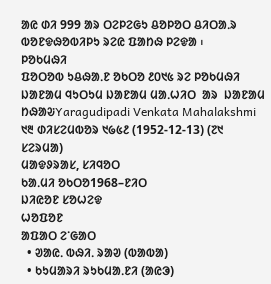ᱟᱭ ᱰᱤ 999 ᱟᱨ ᱛᱮᱞᱮᱜᱩ ᱪᱚᱞᱚᱛ ᱪᱤᱛᱟᱹᱨ ᱵᱚᱱᱫᱷᱚᱵᱤᱞᱩ ᱨᱮᱭ ᱯᱟᱴᱷ ᱞᱮᱫᱟ ᱾
ᱞᱚᱠᱢᱷᱤ
ᱯᱚᱛᱚᱵ ᱩᱪᱷᱟᱹᱱ ᱚᱠᱛᱚ ᱒᱐᱑᱕ ᱨᱮ ᱞᱚᱠᱢᱷᱤ
ᱡᱟᱱᱟᱢ ᱧᱩᱛᱩᱢ ᱡᱟᱱᱟᱢ ᱢᱟᱹᱦᱤᱛ  ᱟᱨ  ᱡᱟᱱᱟᱢ ᱴᱷᱟᱶYaragudipadi Venkata Mahalakshmi
᱑᱓ ᱰᱤᱥᱮᱢᱵᱚᱨ ᱑᱙᱕᱒ (1952-12-13) (᱗᱑ ᱥᱮᱨᱢᱟ)
ᱢᱟᱫᱽᱨᱟᱥ, ᱥᱤᱧᱚᱛ
ᱠᱟᱹᱢᱤ ᱚᱠᱛᱚ1968–ᱱᱤᱛ
ᱡᱤᱭᱚᱱ ᱥᱚᱦᱮᱫ
ᱦᱚᱯᱚᱱ
ᱟᱯᱟᱛ ᱮᱸᱜᱟᱛ
  • ᱣᱟᱭᱹ ᱵᱷᱤᱹ ᱨᱟᱣ (ᱵᱟᱵᱟ)
  • ᱠᱩᱢᱟᱨᱤ ᱨᱩᱠᱢᱟᱹᱱᱤ (ᱟᱭᱳ)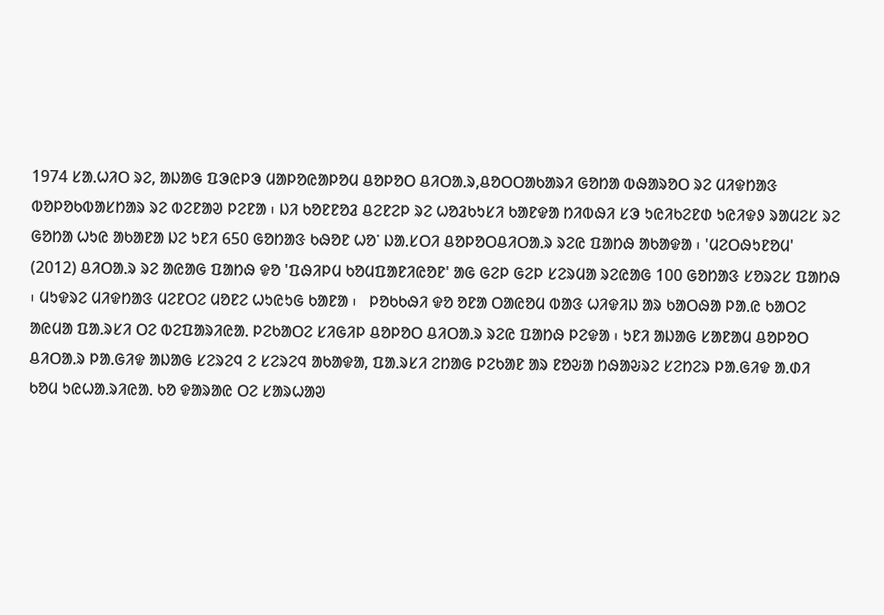1974 ᱥᱟᱹᱦᱤᱛ ᱨᱮ, ᱟᱡᱟᱜ ᱯᱳᱭᱞᱳ ᱢᱟᱞᱚᱭᱟᱞᱚᱢ ᱪᱚᱞᱚᱛ ᱪᱤᱛᱟᱹᱨ,ᱪᱚᱛᱛᱟᱠᱟᱨᱤ ᱜᱚᱴᱟ ᱵᱷᱟᱨᱚᱛ ᱨᱮ ᱢᱤᱫᱴᱟᱝ ᱵᱚᱞᱚᱠᱵᱟᱥᱴᱟᱨ ᱨᱮ ᱵᱮᱱᱟᱣ ᱞᱮᱱᱟ ᱾ ᱡᱤ ᱠᱚᱱᱱᱚᱲ ᱪᱮᱱᱮᱞ ᱨᱮ ᱦᱚᱲᱠᱩᱥᱤ ᱠᱟᱱᱫᱟ ᱴᱤᱵᱷᱤ ᱥᱳ ᱩᱭᱤᱠᱮᱱᱰ ᱩᱭᱤᱫᱽ ᱨᱟᱢᱮᱥ ᱨᱮ ᱜᱚᱴᱟ ᱦᱩᱭ ᱟᱠᱟᱱᱟ ᱡᱮ ᱩᱱᱤ 650 ᱜᱚᱴᱟᱝ ᱠᱷᱚᱱ ᱦᱚᱸ ᱡᱟᱹᱥᱛᱤ ᱪᱚᱞᱚᱛᱪᱤᱛᱟᱹᱨ ᱨᱮᱭ ᱯᱟᱴᱷ ᱟᱠᱟᱫᱟ ᱾ 'ᱢᱮᱛᱷᱩᱱᱚᱢ' (2012) ᱪᱤᱛᱟᱹᱨ ᱨᱮ ᱟᱭᱟᱜ ᱯᱟᱴᱷ ᱫᱚ 'ᱯᱷᱤᱞᱢ ᱠᱚᱢᱯᱟᱱᱤᱭᱚᱱ' ᱟᱜ ᱜᱮᱞ ᱜᱮᱞ ᱥᱮᱨᱢᱟ ᱨᱮᱭᱟᱜ 100 ᱜᱚᱴᱟᱝ ᱥᱚᱨᱮᱥ ᱯᱟᱴᱷ ᱾ ᱢᱩᱫᱨᱮ ᱢᱤᱫᱴᱟᱝ ᱢᱮᱱᱛᱮ ᱢᱚᱱᱮ ᱦᱩᱭᱩᱜ ᱠᱟᱱᱟ ᱾   ᱞᱚᱠᱠᱷᱤ ᱫᱚ ᱚᱱᱟ ᱛᱟᱭᱚᱢ ᱵᱟᱝ ᱦᱤᱫᱤᱡ ᱟᱨ ᱠᱟᱛᱷᱟ ᱞᱟᱹᱭ ᱠᱟᱛᱮ ᱟᱭᱢᱟ ᱯᱟᱹᱨᱥᱤ ᱛᱮ ᱵᱮᱯᱟᱨᱤᱭᱟᱹ ᱞᱮᱠᱟᱛᱮ ᱥᱤᱜᱤᱞ ᱪᱚᱞᱚᱛ ᱪᱤᱛᱟᱹᱨ ᱨᱮᱭ ᱯᱟᱴᱷ ᱞᱮᱫᱟ ᱾ ᱩᱱᱤ ᱟᱡᱟᱜ ᱥᱟᱱᱟᱢ ᱪᱚᱞᱚᱛ ᱪᱤᱛᱟᱹᱨ ᱞᱟᱹᱜᱤᱫ ᱟᱡᱟᱜ ᱥᱮᱨᱮᱧ ᱮ ᱥᱮᱨᱮᱧ ᱟᱠᱟᱫᱟ, ᱯᱟᱹᱨᱥᱤ ᱮᱴᱟᱜ ᱞᱮᱠᱟᱱ ᱟᱨ ᱱᱚᱶᱟ ᱴᱷᱟᱶᱨᱮ ᱥᱮᱴᱮᱨ ᱞᱟᱹᱜᱤᱫ ᱟᱹᱰᱤ ᱠᱚᱢ ᱩᱭᱦᱟᱹᱨᱤᱭᱟᱹ ᱠᱚ ᱫᱟᱨᱟᱭ ᱛᱮ ᱥᱟᱨᱦᱟᱣ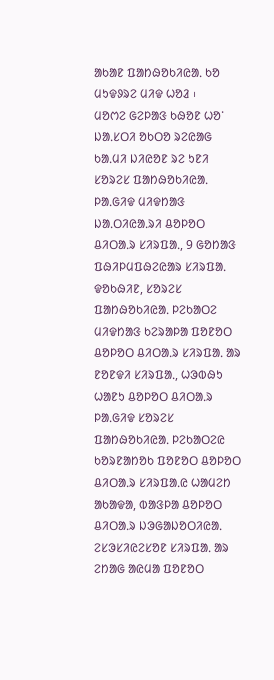ᱟᱠᱟᱱ ᱯᱟᱴᱷᱚᱠᱤᱭᱟᱹ ᱠᱚ ᱢᱩᱫᱽᱨᱮ ᱢᱤᱫ ᱦᱚᱲ ᱾
ᱢᱚᱬᱮ ᱜᱮᱞᱟᱝ ᱠᱷᱚᱱ ᱦᱚᱸ ᱡᱟᱹᱥᱛᱤ ᱚᱠᱛᱚ ᱨᱮᱭᱟᱜ ᱠᱟᱹᱢᱤ ᱡᱤᱭᱚᱱ ᱨᱮ ᱩᱱᱤ ᱥᱚᱨᱮᱥ ᱯᱟᱴᱷᱚᱠᱤᱭᱟᱹ ᱞᱟᱹᱜᱤᱫ ᱢᱤᱫᱴᱟᱝ ᱡᱟᱹᱛᱤᱭᱟᱹᱨᱤ ᱪᱚᱞᱚᱛ ᱪᱤᱛᱟᱹᱨ ᱥᱤᱨᱯᱟᱹ, 9 ᱜᱚᱴᱟᱝ ᱯᱷᱤᱞᱢᱯᱷᱮᱭᱟᱨ ᱥᱤᱨᱯᱟᱹ ᱫᱚᱠᱷᱤᱱ, ᱥᱚᱨᱮᱥ ᱯᱟᱴᱷᱚᱠᱤᱭᱟᱹ ᱞᱮᱠᱟᱛᱮ ᱢᱤᱫᱴᱟᱝ ᱠᱮᱨᱟᱞᱟ ᱯᱚᱱᱚᱛ ᱪᱚᱞᱚᱛ ᱪᱤᱛᱟᱹᱨ ᱥᱤᱨᱯᱟᱹ ᱟᱨ ᱱᱚᱱᱫᱤ ᱥᱤᱨᱯᱟᱹ, ᱦᱳᱵᱷᱩ ᱦᱟᱱᱩ ᱪᱚᱞᱚᱛ ᱪᱤᱛᱟᱹᱨ ᱞᱟᱹᱜᱤᱫ ᱥᱚᱨᱮᱥ ᱯᱟᱴᱷᱚᱠᱤᱭᱟᱹ ᱞᱮᱠᱟᱛᱮᱭ ᱠᱚᱨᱱᱟᱴᱚᱠ ᱯᱚᱱᱚᱛ ᱪᱚᱞᱚᱛ ᱪᱤᱛᱟᱹᱨ ᱥᱤᱨᱯᱟᱹᱭ ᱦᱟᱢᱮᱴ ᱟᱠᱟᱫᱟ, ᱵᱟᱝᱞᱟ ᱪᱚᱞᱚᱛ ᱪᱤᱛᱟᱹᱨ ᱡᱳᱜᱟᱡᱚᱛᱤᱭᱟᱹ ᱮᱥᱳᱥᱤᱭᱮᱥᱚᱱ ᱥᱤᱨᱯᱟᱹ ᱟᱨ ᱮᱴᱟᱜ ᱟᱭᱢᱟ ᱯᱚᱱᱚᱛ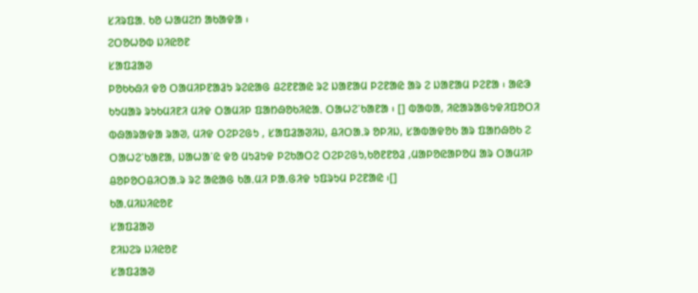ᱥᱤᱨᱯᱟᱹ ᱠᱚ ᱦᱟᱢᱮᱴ ᱟᱠᱟᱫᱟ ᱾
ᱮᱛᱚᱦᱚᱵ ᱡᱤᱭᱚᱱ
ᱥᱟᱯᱲᱟᱣ
ᱞᱚᱠᱠᱷᱤ ᱫᱚ ᱛᱟᱢᱤᱞᱱᱟᱲᱩ ᱨᱮᱭᱟᱜ ᱪᱮᱱᱱᱟᱭ ᱨᱮ ᱡᱟᱱᱟᱢ ᱞᱮᱱᱟᱭ ᱟᱨ ᱮ ᱡᱟᱱᱟᱢ ᱞᱮᱱᱟ ᱾ ᱟᱭᱳ ᱠᱩᱢᱟᱨ ᱨᱩᱠᱢᱤᱱᱤ ᱢᱤᱫ ᱛᱟᱢᱤᱞ ᱯᱟᱴᱷᱚᱠᱤᱭᱟᱹ ᱛᱟᱦᱮᱸᱠᱟᱱᱟ ᱾ [] ᱵᱟᱵᱟ, ᱤᱭᱟᱨᱟᱜᱩᱫᱤᱯᱚᱛᱤ ᱵᱷᱟᱨᱟᱫᱟ ᱨᱟᱣ, ᱢᱤᱫ ᱛᱮᱞᱮᱜᱩ , ᱥᱟᱯᱲᱟᱣᱤᱡ, ᱪᱤᱛᱟᱹᱨ ᱚᱞᱤᱡ, ᱥᱟᱵᱟᱫᱚᱠ ᱟᱨ ᱯᱟᱴᱷᱚᱠ ᱮ ᱛᱟᱦᱮᱸᱠᱟᱱᱟ, ᱡᱟᱦᱟᱸᱭ ᱫᱚ ᱢᱩᱲᱩᱫ ᱞᱮᱠᱟᱛᱮ ᱛᱮᱞᱮᱜᱩ,ᱠᱚᱱᱱᱚᱲ ,ᱢᱟᱞᱚᱭᱟᱞᱚᱢ ᱟᱨ ᱛᱟᱢᱤᱞ ᱪᱚᱞᱚᱛᱪᱤᱛᱟᱹᱨ ᱨᱮ ᱟᱭᱟᱜ ᱠᱟᱹᱢᱤ ᱞᱟᱹᱜᱤᱫ ᱩᱯᱨᱩᱢ ᱞᱮᱱᱟᱭ ᱾[]
ᱠᱟᱹᱢᱤᱡᱤᱭᱚᱱ
ᱥᱟᱯᱲᱟᱣ
ᱱᱤᱡᱮᱨ ᱡᱤᱭᱚᱱ
ᱥᱟᱯᱲᱟᱣ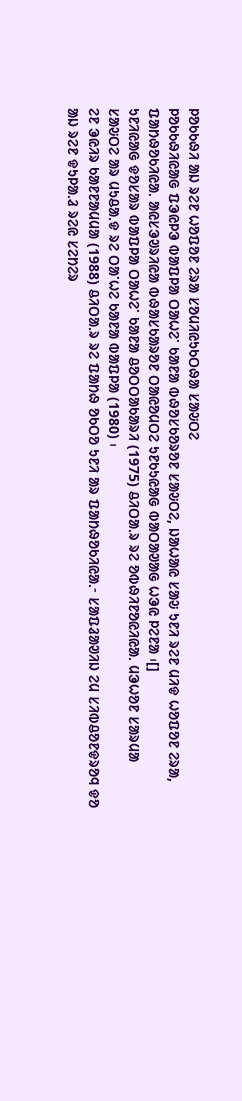ᱞᱚᱠᱠᱷᱤ ᱟᱡ ᱨᱮᱱ ᱦᱚᱯᱚᱱ ᱮᱨᱟ ᱥᱚᱢᱤᱭᱩᱠᱛᱷᱟ ᱥᱟᱶᱛᱮ
ᱞᱚᱠᱠᱷᱤᱭᱟᱜ ᱯᱳᱭᱞᱳ ᱵᱟᱯᱞᱟ ᱛᱟᱦᱮᱸ ᱠᱟᱱᱟ ᱵᱷᱚᱥᱠᱚᱨᱚᱱ ᱥᱟᱶᱛᱮ, ᱡᱟᱦᱟᱭ ᱥᱟᱶ ᱩᱱᱤ ᱨᱮᱱ ᱢᱤᱫ ᱦᱚᱯᱚᱱ ᱮᱨᱟ, ᱯᱟᱴᱷᱚᱠᱤᱭᱟᱹ ᱟᱭᱥᱳᱣᱨᱤᱭᱟ ᱵᱷᱟᱥᱠᱟᱨᱚᱱ ᱛᱟᱭᱚᱢᱛᱮ ᱩᱱᱠᱩᱭᱟᱜ ᱵᱟᱛᱟᱣᱟᱜ ᱦᱳᱭ ᱞᱮᱱᱟ ᱾[]
ᱩᱱᱤᱭᱟᱜ ᱫᱚᱥᱟᱨ ᱵᱟᱯᱞᱟ ᱛᱟᱦᱮᱸ ᱠᱟᱱᱟ ᱪᱚᱛᱛᱟᱠᱟᱨᱤ (1975) ᱪᱤᱛᱟᱹᱨ ᱨᱮ ᱚᱵᱷᱤᱱᱚᱭᱤᱭᱟᱹ ᱢᱳᱦᱚᱱ ᱥᱟᱨᱢᱟ ᱥᱟᱶᱛᱮ ᱟᱨ ᱢᱩᱪᱟᱹᱫ ᱨᱮ ᱛᱟᱸᱦᱮ ᱠᱟᱱᱟ ᱵᱟᱯᱞᱟ (1980) ᱾
ᱮᱱ ᱳᱭᱤᱨ ᱠᱟᱱᱱᱟᱢᱢᱟ (1988) ᱪᱤᱛᱟᱹᱨ ᱨᱮ ᱯᱟᱴᱷ ᱚᱠᱛᱚ ᱩᱱᱤ ᱟᱨ ᱯᱟᱴᱷᱚᱠᱤᱭᱟᱹᱼ ᱥᱟᱯᱲᱟᱣᱤᱡ ᱮᱢ ᱥᱤᱵᱪᱚᱱᱫᱨᱚᱧ ᱫᱚ ᱟᱡ ᱨᱮᱱ ᱫᱩᱞᱟᱹᱲ ᱨᱮᱭ ᱥᱮᱴᱮᱨ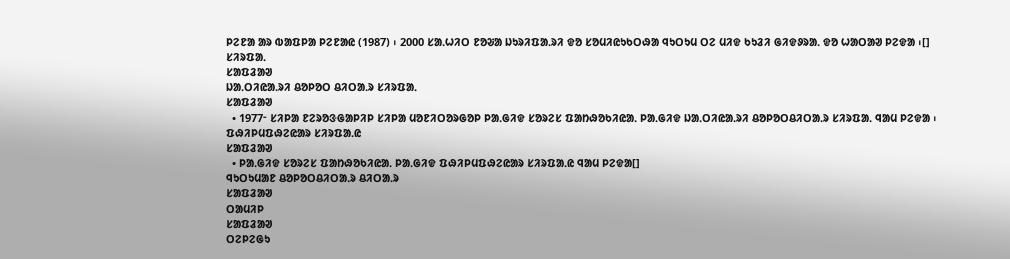ᱞᱮᱱᱟ ᱟᱨ ᱵᱟᱯᱞᱟ ᱞᱮᱱᱟᱭ (1987) ᱾ 2000 ᱥᱟᱹᱦᱤᱛ ᱱᱚᱶᱟ ᱡᱩᱨᱤᱯᱟᱹᱨᱤ ᱫᱚ ᱥᱚᱢᱤᱭᱩᱠᱛᱷᱟ ᱧᱩᱛᱩᱢ ᱛᱮ ᱢᱤᱫ ᱠᱩᱲᱤ ᱜᱤᱫᱽᱨᱟᱹ ᱫᱚ ᱦᱟᱛᱟᱣ ᱞᱮᱫᱟ ᱾[]
ᱥᱤᱨᱯᱟᱹ
ᱥᱟᱯᱲᱟᱣ
ᱡᱟᱹᱛᱤᱭᱟᱹᱨᱤ ᱪᱚᱞᱚᱛ ᱪᱤᱛᱟᱹᱨ ᱥᱤᱨᱯᱟᱹ
ᱥᱟᱯᱲᱟᱣ
  • 1977ᱼ ᱥᱤᱞᱟ ᱱᱮᱨᱚᱝᱜᱟᱞᱤᱞ ᱥᱤᱞᱟ ᱢᱚᱱᱤᱛᱚᱨᱜᱚᱞ ᱞᱟᱹᱜᱤᱫ ᱥᱚᱨᱮᱥ ᱯᱟᱴᱷᱚᱠᱤᱭᱟᱹ ᱞᱟᱹᱜᱤᱫ ᱡᱟᱹᱛᱤᱭᱟᱹᱨᱤ ᱪᱚᱞᱚᱛᱪᱤᱛᱟᱹᱨ ᱥᱤᱨᱯᱟᱹ ᱧᱟᱢ ᱞᱮᱫᱟ ᱾
ᱯᱷᱤᱞᱢᱯᱷᱮᱭᱟᱨ ᱥᱤᱨᱯᱟᱹᱭ
ᱥᱟᱯᱲᱟᱣ
  • ᱞᱟᱹᱜᱤᱫ ᱥᱚᱨᱮᱥ ᱯᱟᱴᱷᱚᱠᱤᱭᱟᱹ ᱞᱟᱹᱜᱤᱫ ᱯᱷᱤᱞᱢᱯᱷᱮᱭᱟᱨ ᱥᱤᱨᱯᱟᱹᱭ ᱧᱟᱢ ᱞᱮᱫᱟ[]
ᱧᱩᱛᱩᱢᱟᱱ ᱪᱚᱞᱚᱛᱪᱤᱛᱟᱹᱨ ᱪᱤᱛᱟᱹᱨ
ᱥᱟᱯᱲᱟᱣ
ᱛᱟᱢᱤᱞ
ᱥᱟᱯᱲᱟᱣ
ᱛᱮᱞᱮᱜᱩ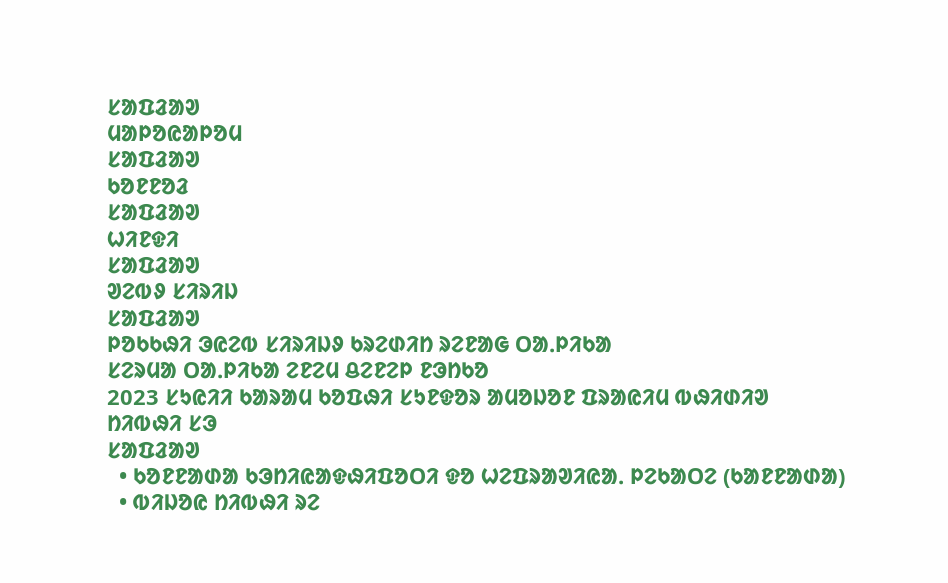ᱥᱟᱯᱲᱟᱣ
ᱢᱟᱞᱚᱭᱟᱞᱚᱢ
ᱥᱟᱯᱲᱟᱣ
ᱠᱚᱱᱱᱚᱲ
ᱥᱟᱯᱲᱟᱣ
ᱦᱤᱱᱫᱤ
ᱥᱟᱯᱲᱟᱣ
ᱣᱮᱵᱽ ᱥᱤᱨᱤᱡ
ᱥᱟᱯᱲᱟᱣ
ᱞᱚᱠᱠᱷᱤ ᱳᱭᱮᱵ ᱥᱤᱨᱤᱡᱽ ᱠᱨᱮᱰᱤᱴ ᱨᱮᱱᱟᱜ ᱛᱟᱹᱞᱤᱠᱟ
ᱥᱮᱨᱢᱟ ᱛᱟᱹᱞᱤᱠᱟ ᱮᱱᱮᱢ ᱪᱮᱱᱮᱞ ᱱᱳᱴᱠᱚ
2023 ᱥᱩᱭᱤᱤ ᱠᱟᱨᱟᱢ ᱠᱚᱯᱷᱤ ᱥᱩᱱᱫᱚᱨ ᱟᱢᱚᱡᱚᱱ ᱯᱨᱟᱭᱤᱢ ᱵᱷᱤᱰᱤᱣ
ᱴᱤᱵᱷᱤ ᱥᱳ
ᱥᱟᱯᱲᱟᱣ
  • ᱠᱚᱱᱱᱟᱰᱟ ᱠᱳᱴᱤᱭᱟᱫᱷᱤᱯᱚᱛᱤ ᱫᱚ ᱦᱮᱯᱨᱟᱣᱤᱭᱟᱹ ᱞᱮᱠᱟᱛᱮ (ᱠᱟᱱᱱᱟᱰᱟ)
  • ᱵᱤᱡᱚᱭ ᱴᱤᱵᱷᱤ ᱨᱮ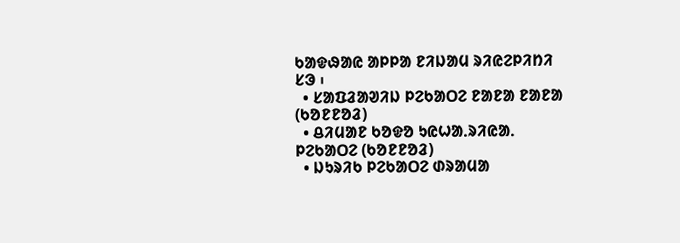ᱠᱟᱫᱷᱟᱭ ᱟᱞᱞᱟ ᱱᱤᱡᱟᱢ ᱨᱤᱭᱮᱞᱤᱴᱤ ᱥᱳ ᱾
  • ᱥᱟᱯᱲᱟᱣᱤᱡ ᱞᱮᱠᱟᱛᱮ ᱱᱟᱱᱟ ᱱᱟᱱᱟ (ᱠᱚᱱᱱᱚᱲ)
  • ᱪᱤᱢᱟᱱ ᱠᱚᱫᱚ ᱩᱭᱦᱟᱹᱨᱤᱭᱟᱹ ᱞᱮᱠᱟᱛᱮ (ᱠᱚᱱᱱᱚᱲ)
  • ᱡᱩᱨᱤᱠ ᱞᱮᱠᱟᱛᱮ ᱰᱨᱟᱢᱟ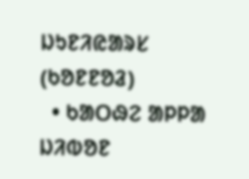ᱡᱩᱱᱤᱭᱟᱨᱥ (ᱠᱚᱱᱱᱚᱲ)
  • ᱠᱟᱛᱷᱮ ᱟᱞᱞᱟ ᱡᱤᱵᱚᱱ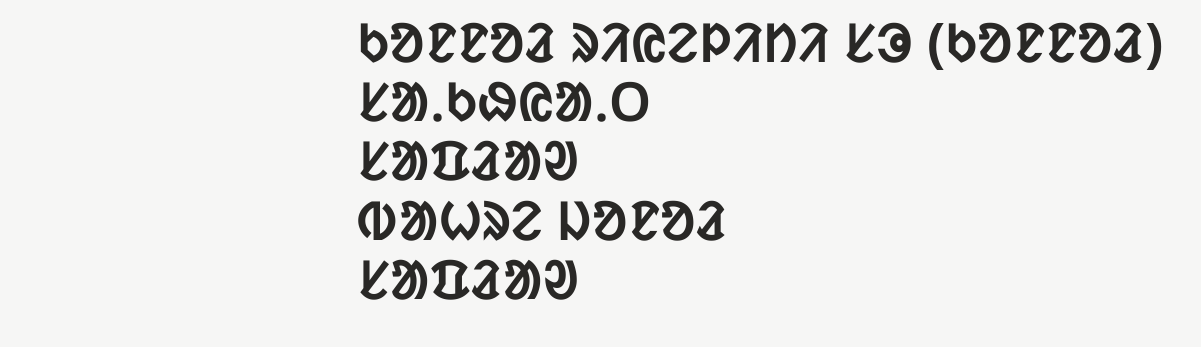ᱠᱚᱱᱱᱚᱲ ᱨᱤᱭᱮᱞᱤᱴᱤ ᱥᱳ (ᱠᱚᱱᱱᱚᱲ)
ᱥᱟᱹᱠᱷᱭᱟᱹᱛ
ᱥᱟᱯᱲᱟᱣ
ᱵᱟᱦᱨᱮ ᱡᱚᱱᱚᱲ
ᱥᱟᱯᱲᱟᱣ